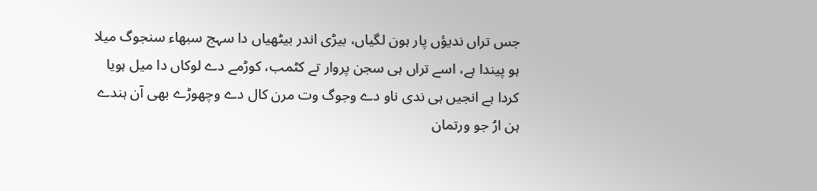جس تراں ندیؤں پار ہون لگیاں، بیڑی اندر بیٹھیاں دا سہج سبھاء سنجوگ میلا ہو پیندا ہے، اسے تراں ہی سجن پروار تے کٹمب، کوڑمے دے لوکاں دا میل ہویا کردا ہے انجیں ہی ندی ناو دے وجوگ وت مرن کال دے وچھوڑے بھی آن ہندے ہن ارُ جو ورتمان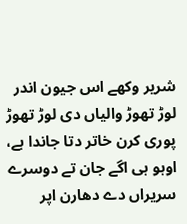شریر وکھے اس جیون اندر لوڑ تھوڑ والیاں دی لوڑ تھوڑ پوری کرن خاتر دتا جاندا ہے، اوہو ہی اگے جان تے دوسرے سریراں دے دھارن اپر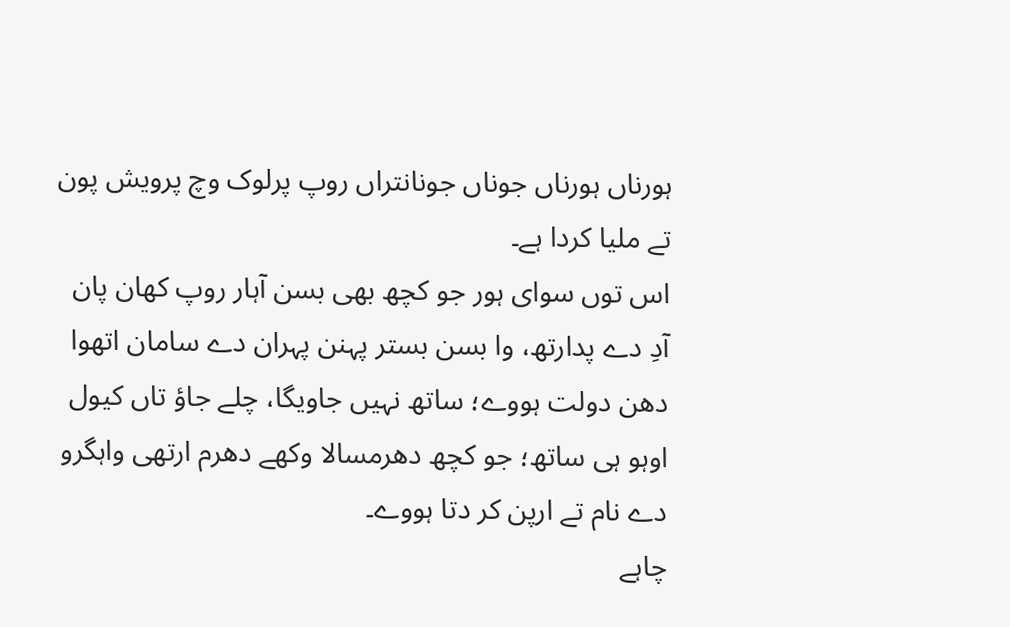ہورناں ہورناں جوناں جونانتراں روپ پرلوک وچ پرویش پون تے ملیا کردا ہے۔
اس توں سوای ہور جو کچھ بھی بسن آہار روپ کھان پان آدِ دے پدارتھ، وا بسن بستر پہنن پہران دے سامان اتھوا دھن دولت ہووے؛ ساتھ نہیں جاویگا، چلے جاؤ تاں کیول اوہو ہی ساتھ؛ جو کچھ دھرمسالا وکھے دھرم ارتھی واہگرو دے نام تے ارپن کر دتا ہووے۔
چاہے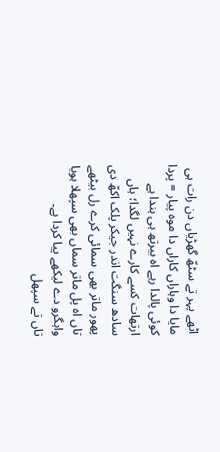اٹھے پہر تے سٹھّ گھڑیاں دن رات ہی مایا دا وہاراں کاراں دا موہ پیار = پردا کوئی پالدا رہے اہ بیرتھ ہی ہندا ہے ارتھات کسے کارے نہیں لگدا؛ ہاں سادھ سنگت اندر جیکر پلک اکھّ دی پھور ماتر بھی سمائی کرے رل بیٹھے تاں اہ پل ماتر سماں بھی سپھلا ہویا واہگرو دے لیکھے پیا کردا ہے۔
تاں تے سپھل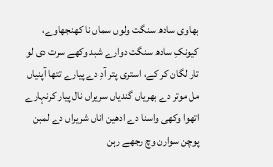بھاوی سادھ سنگت ولوں سماں نا کھنجھاوے، کیونکِ سادھ سنگت دوارے شبد وکھے سرت دی لو تار لگان کر کے، استری پتر آدِ دے پیارے تتھا آپنیاں مل موتر دے بھریاں گندیاں سریراں نال پیار کرنہارے اتھوا وکھی واسنا دے ادھین اناں شریراں دے لمبن پوچن سوارن وچ رجھے رہن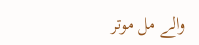والے مل موتر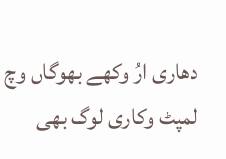دھاری ارُ وکھے بھوگاں وچ لمپٹ وکاری لوگ بھی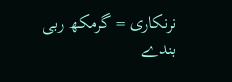نرنکاری = گرمکھ ربی بندے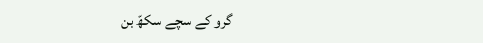گرو کے سچے سکھّ بن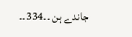جاندے ہن ۔۔334۔۔